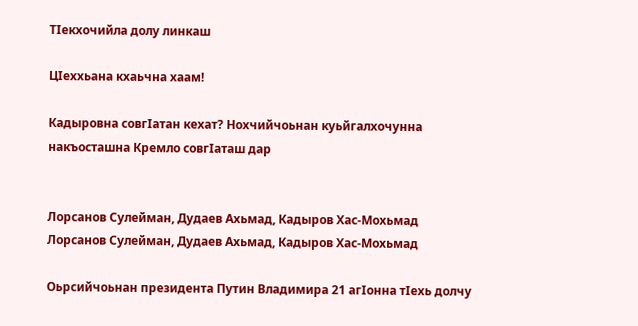ТIекхочийла долу линкаш

ЦIеххьана кхаьчна хаам!

Кадыровна совгIатан кехат? Нохчийчоьнан куьйгалхочунна накъосташна Кремло совгIаташ дар


Лорсанов Сулейман, Дудаев Ахьмад, Кадыров Хас-Мохьмад
Лорсанов Сулейман, Дудаев Ахьмад, Кадыров Хас-Мохьмад

Оьрсийчоьнан президента Путин Владимира 21 агIонна тIехь долчу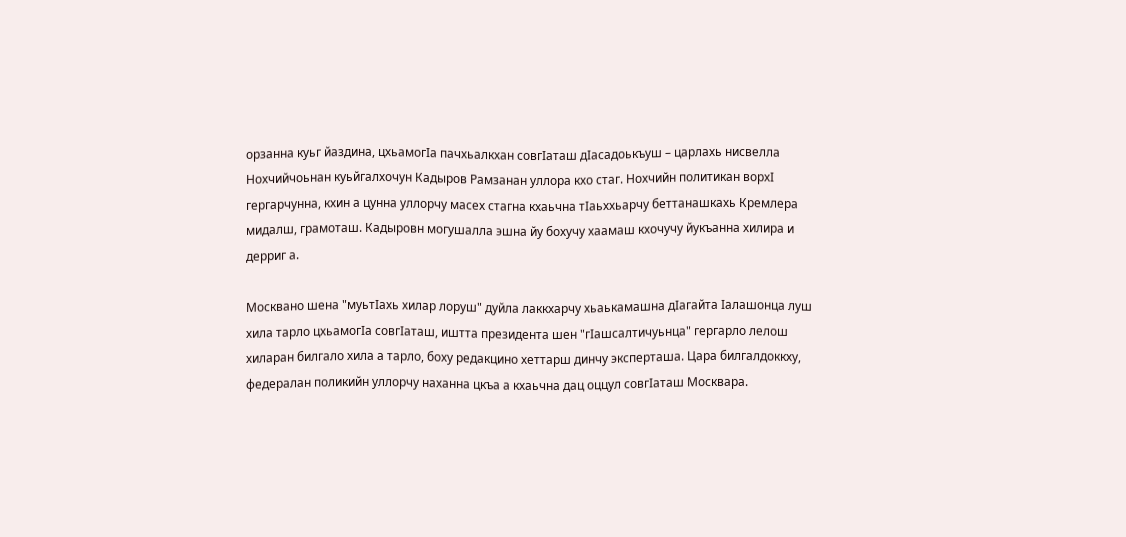орзанна куьг йаздина, цхьамогIа пачхьалкхан совгIаташ дIасадоькъуш – царлахь нисвелла Нохчийчоьнан куьйгалхочун Кадыров Рамзанан уллора кхо стаг. Нохчийн политикан ворхI гергарчунна, кхин а цунна уллорчу масех стагна кхаьчна тIаьххьарчу беттанашкахь Кремлера мидалш, грамоташ. Кадыровн могушалла эшна йу бохучу хаамаш кхочучу йукъанна хилира и дерриг а.

Москвано шена "муьтIахь хилар лоруш" дуйла лаккхарчу хьаькамашна дIагайта Iалашонца луш хила тарло цхьамогIа совгIаташ, иштта президента шен "гIашсалтичуьнца" гергарло лелош хиларан билгало хила а тарло, боху редакцино хеттарш динчу эксперташа. Цара билгалдоккху, федералан поликийн уллорчу наханна цкъа а кхаьчна дац оццул совгIаташ Москвара.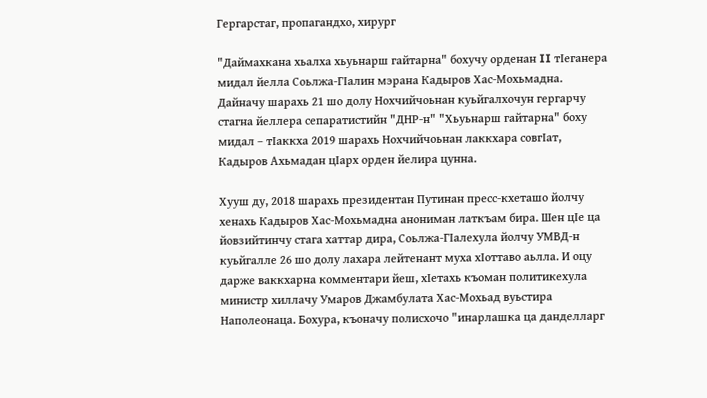Гергарстаг, пропагандхо, хирург

"Даймахкана хьалха хьуьнарш гайтарна" бохучу орденан II тIеганера мидал йелла Соьлжа-ГIалин мэрана Кадыров Хас-Мохьмадна. Дайначу шарахь 21 шо долу Нохчийчоьнан куьйгалхочун гергарчу стагна йеллера сепаратистийн "ДНР-н" "Хьуьнарш гайтарна" боху мидал – тIаккха 2019 шарахь Нохчийчоьнан лаккхара совгIат, Кадыров Ахьмадан цIарх орден йелира цунна.

Хууш ду, 2018 шарахь президентан Путинан пресс-кхеташо йолчу хенахь Кадыров Хас-Мохьмадна анониман латкъам бира. Шен цIе ца йовзийтинчу стага хаттар дира, Соьлжа-ГIалехула йолчу УМВД-н куьйгалле 26 шо долу лахара лейтенант муха хIоттаво аьлла. И оцу дарже ваккхарна комментари йеш, хIетахь къоман политикехула министр хиллачу Умаров Джамбулата Хас-Мохьад вуьстира Наполеонаца. Бохура, къоначу полисхочо "инарлашка ца данделларг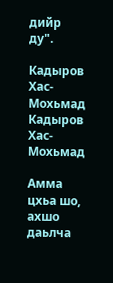дийр ду".

Кадыров Хас-Мохьмад
Кадыров Хас-Мохьмад

Амма цхьа шо, ахшо даьлча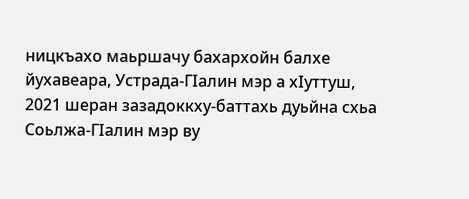ницкъахо маьршачу бахархойн балхе йухавеара, Устрада-ГIалин мэр а хIуттуш, 2021 шеран зазадоккху-баттахь дуьйна схьа Соьлжа-ГIалин мэр ву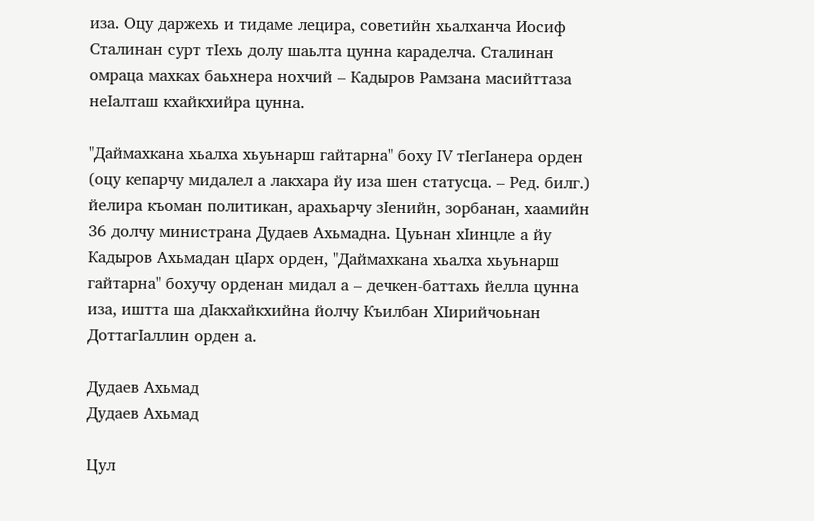иза. Оцу даржехь и тидаме лецира, советийн хьалханча Иосиф Сталинан сурт тIехь долу шаьлта цунна караделча. Сталинан омраца махках баьхнера нохчий – Кадыров Рамзана масийттаза неIалташ кхайкхийра цунна.

"Даймахкана хьалха хьуьнарш гайтарна" боху IV тIегIанера орден (оцу кепарчу мидалел а лакхара йу иза шен статусца. – Ред. билг.) йелира къоман политикан, арахьарчу зIенийн, зорбанан, хаамийн 36 долчу министрана Дудаев Ахьмадна. Цуьнан хIинцле а йу Кадыров Ахьмадан цIарх орден, "Даймахкана хьалха хьуьнарш гайтарна" бохучу орденан мидал а – дечкен-баттахь йелла цунна иза, иштта ша дIакхайкхийна йолчу Къилбан ХIирийчоьнан ДоттагIаллин орден а.

Дудаев Ахьмад
Дудаев Ахьмад

Цул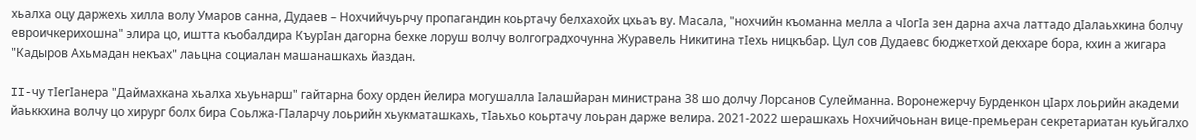хьалха оцу даржехь хилла волу Умаров санна, Дудаев – Нохчийчуьрчу пропагандин коьртачу белхахойх цхьаъ ву. Масала, "нохчийн къоманна мелла а чIогIа зен дарна ахча латтадо дIалаьхкина болчу евроичкерихошна" элира цо, иштта къобалдира КъурIан дагорна бехке лоруш волчу волгоградхочунна Журавель Никитина тIехь ницкъбар. Цул сов Дудаевс бюджетхой декхаре бора, кхин а жигара "Кадыров Ахьмадан некъах" лаьцна социалан машанашкахь йаздан.

II-чу тIегIанера "Даймахкана хьалха хьуьнарш" гайтарна боху орден йелира могушалла Iалашйаран министрана 38 шо долчу Лорсанов Сулейманна. Воронежерчу Бурденкон цIарх лоьрийн академи йаьккхина волчу цо хирург болх бира Соьлжа-ГIаларчу лоьрийн хьукматашкахь, тIаьхьо коьртачу лоьран дарже велира. 2021-2022 шерашкахь Нохчийчоьнан вице-премьеран секретариатан куьйгалхо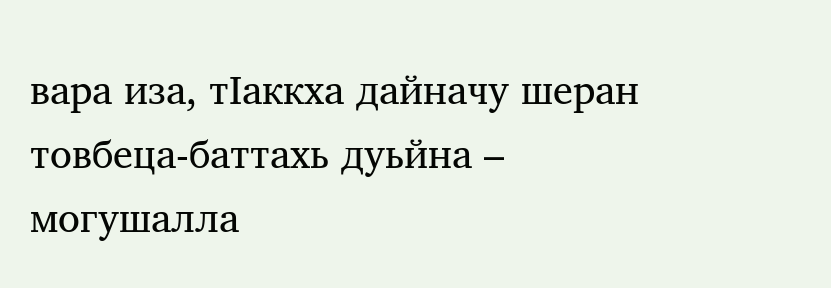вара иза, тIаккха дайначу шеран товбеца-баттахь дуьйна – могушалла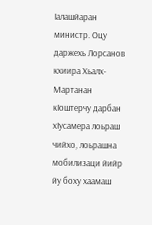Iалашйаран министр. Оцу даржехь Лорсанов кхиира Хьалх-Мартанан кIоштерчу дарбан хIусамера лоьраш чийхо, лоьрашна мобилизаци йийр йу боху хаамаш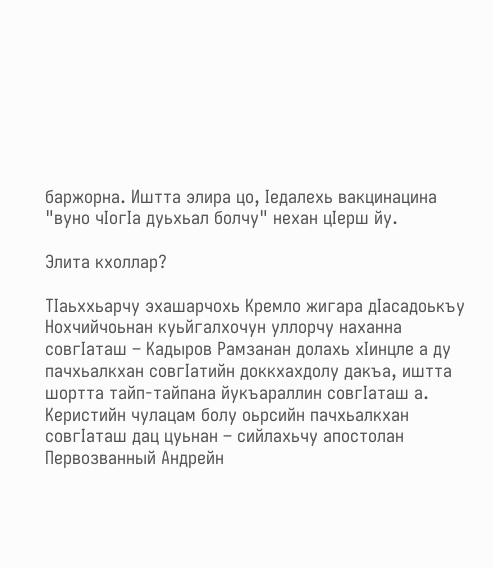баржорна. Иштта элира цо, Iедалехь вакцинацина "вуно чIогIа дуьхьал болчу" нехан цIерш йу.

Элита кхоллар?

ТIаьххьарчу эхашарчохь Кремло жигара дIасадоькъу Нохчийчоьнан куьйгалхочун уллорчу наханна совгIаташ – Кадыров Рамзанан долахь хIинцле а ду пачхьалкхан совгIатийн доккхахдолу дакъа, иштта шортта тайп-тайпана йукъараллин совгIаташ а. Керистийн чулацам болу оьрсийн пачхьалкхан совгIаташ дац цуьнан – сийлахьчу апостолан Первозванный Андрейн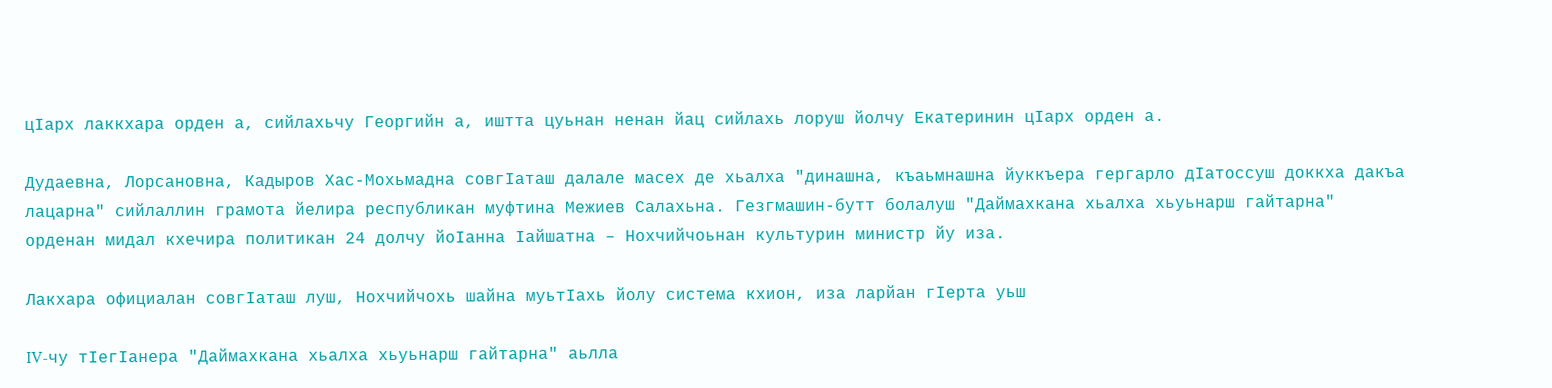цIарх лаккхара орден а, сийлахьчу Георгийн а, иштта цуьнан ненан йац сийлахь лоруш йолчу Екатеринин цIарх орден а.

Дудаевна, Лорсановна, Кадыров Хас-Мохьмадна совгIаташ далале масех де хьалха "динашна, къаьмнашна йуккъера гергарло дIатоссуш доккха дакъа лацарна" сийлаллин грамота йелира республикан муфтина Межиев Салахьна. Гезгмашин-бутт болалуш "Даймахкана хьалха хьуьнарш гайтарна" орденан мидал кхечира политикан 24 долчу йоIанна Iайшатна – Нохчийчоьнан культурин министр йу иза.

Лакхара официалан совгIаташ луш, Нохчийчохь шайна муьтIахь йолу система кхион, иза ларйан гIерта уьш

IV-чу тIегIанера "Даймахкана хьалха хьуьнарш гайтарна" аьлла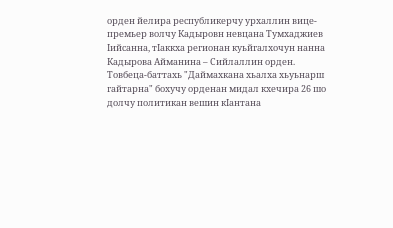орден йелира республикерчу урхаллин вице-премьер волчу Кадыровн невцана Тумхаджиев Iийсанна, тIаккха регионан куьйгалхочун нанна Кадырова Айманина – Сийлаллин орден. Товбеца-баттахь "Даймахкана хьалха хьуьнарш гайтарна" бохучу орденан мидал кхечира 26 шо долчу политикан вешин кIантана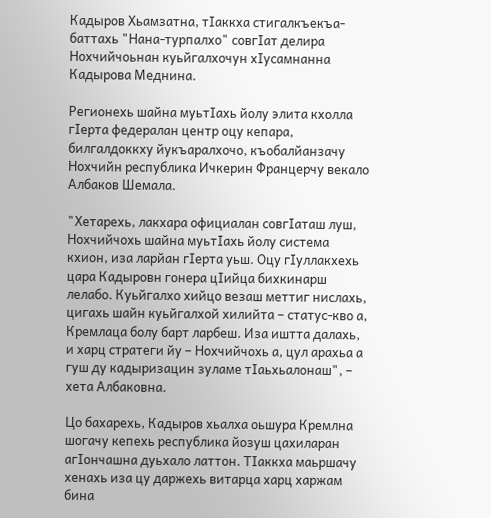Кадыров Хьамзатна, тIаккха стигалкъекъа-баттахь "Нана-турпалхо" совгIат делира Нохчийчоьнан куьйгалхочун хIусамнанна Кадырова Меднина.

Регионехь шайна муьтIахь йолу элита кхолла гIерта федералан центр оцу кепара, билгалдоккху йукъаралхочо, къобалйанзачу Нохчийн республика Ичкерин Францерчу векало Албаков Шемала.

"Хетарехь, лакхара официалан совгIаташ луш, Нохчийчохь шайна муьтIахь йолу система кхион, иза ларйан гIерта уьш. Оцу гIуллакхехь цара Кадыровн гонера цIийца бихкинарш лелабо. Куьйгалхо хийцо везаш меттиг нислахь, цигахь шайн куьйгалхой хилийта – статус-кво а, Кремлаца болу барт ларбеш. Иза иштта далахь, и харц стратеги йу – Нохчийчохь а, цул арахьа а гуш ду кадыризацин зуламе тIаьхьалонаш", – хета Албаковна.

Цо бахарехь, Кадыров хьалха оьшура Кремлна шогачу кепехь республика йозуш цахиларан агIончашна дуьхало латтон. ТIаккха маьршачу хенахь иза цу даржехь витарца харц харжам бина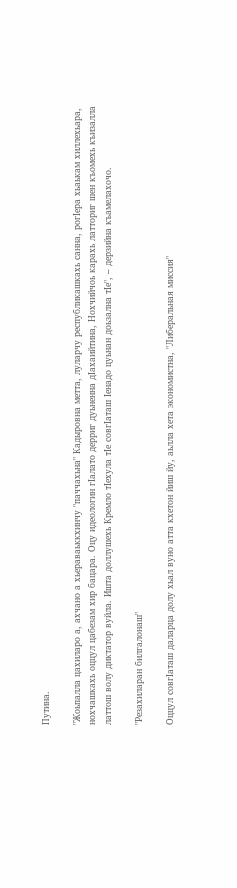Путина.

"Жоьпалла цахиларо а, ахчано а хьераваьккхинчу "паччахьна" Кадыровна метта, луларчу республикашкахь санна, рогIера хьаькам хиллехьара, нохчашкахь оццул цабезам хир бацара. Оцу идеологин гIалато дерриг дуьненна дIахаийтина, Нохчийчоь карахь латториг шен къомехь къизалла латтош волу диктатор вуйла. Ишта доллушехь Кремло тIехула тIе совгIаташ Iенадо цуьнан доьзална тIе", – дерзийна къамелахочо.

"Резахиларан билгалонаш"

Оццул совгIаташ даларца долу хьал вуно атта кхетон йиш йу, аьлла хета экономистна, "Либеральная миссия"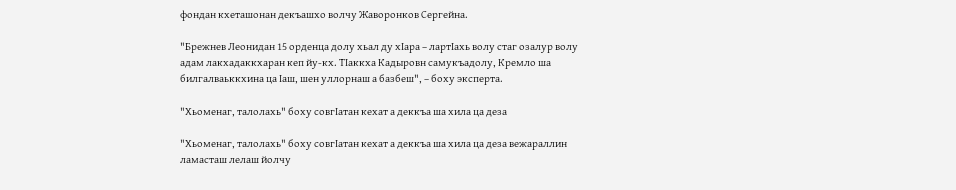фондан кхеташонан декъашхо волчу Жаворонков Сергейна.

"Брежнев Леонидан 15 орденца долу хьал ду хIара – лартIахь волу стаг озалур волу адам лакхадаккхаран кеп йу-кх. ТIаккха Кадыровн самукъадолу, Кремло ша билгалваьккхина ца Iаш, шен уллорнаш а базбеш", – боху эксперта.

"Хьоменаг, талолахь" боху совгIатан кехат а деккъа ша хила ца деза

"Хьоменаг, талолахь" боху совгIатан кехат а деккъа ша хила ца деза вежараллин ламасташ лелаш йолчу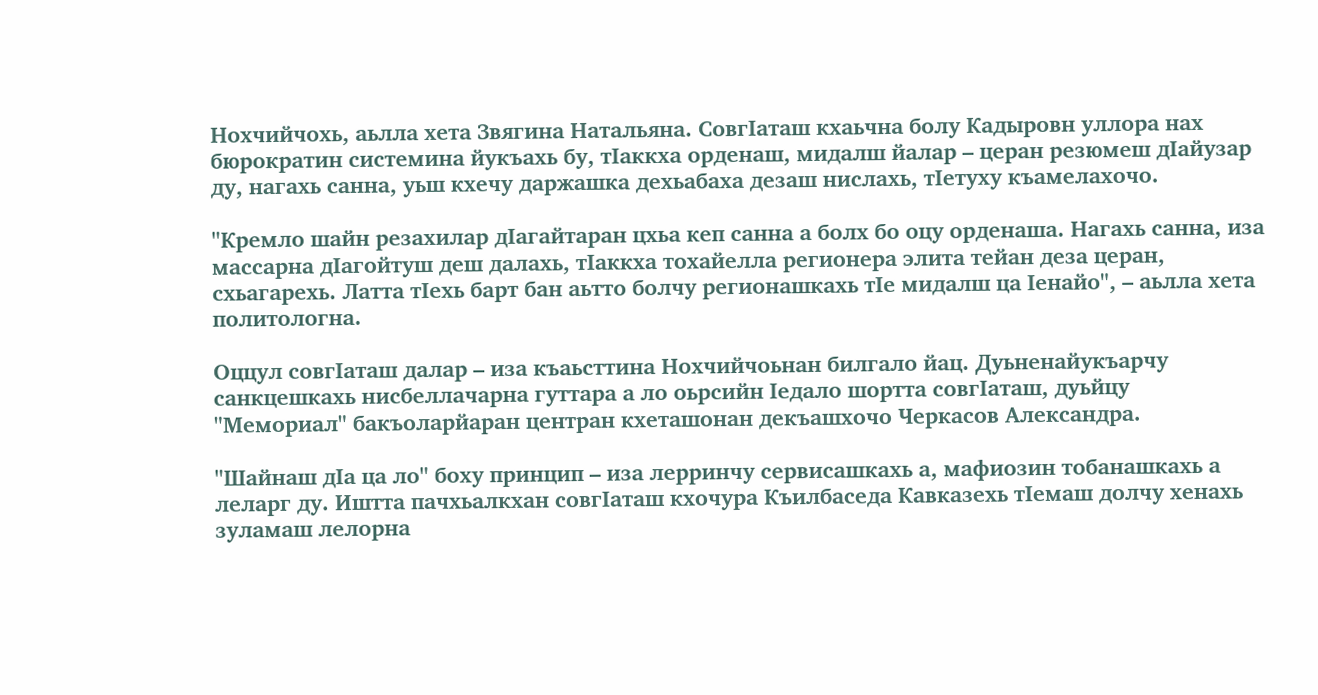Нохчийчохь, аьлла хета Звягина Натальяна. СовгIаташ кхаьчна болу Кадыровн уллора нах бюрократин системина йукъахь бу, тIаккха орденаш, мидалш йалар – церан резюмеш дIайузар ду, нагахь санна, уьш кхечу даржашка дехьабаха дезаш нислахь, тIетуху къамелахочо.

"Кремло шайн резахилар дIагайтаран цхьа кеп санна а болх бо оцу орденаша. Нагахь санна, иза массарна дIагойтуш деш далахь, тIаккха тохайелла регионера элита тейан деза церан, схьагарехь. Латта тIехь барт бан аьтто болчу регионашкахь тIе мидалш ца Iенайо", – аьлла хета политологна.

Оццул совгIаташ далар – иза къаьсттина Нохчийчоьнан билгало йац. Дуьненайукъарчу санкцешкахь нисбеллачарна гуттара а ло оьрсийн Iедало шортта совгIаташ, дуьйцу "Мемориал" бакъоларйаран центран кхеташонан декъашхочо Черкасов Александра.

"Шайнаш дIа ца ло" боху принцип – иза лерринчу сервисашкахь а, мафиозин тобанашкахь а леларг ду. Иштта пачхьалкхан совгIаташ кхочура Къилбаседа Кавказехь тIемаш долчу хенахь зуламаш лелорна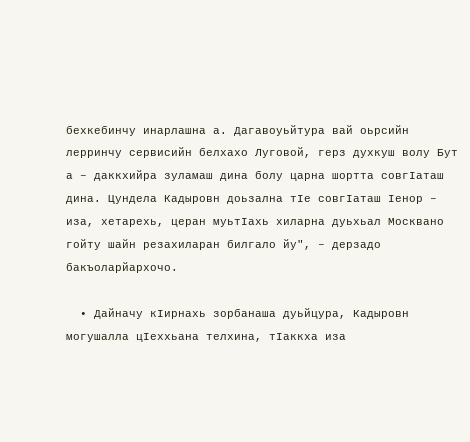бехкебинчу инарлашна а. Дагавоуьйтура вай оьрсийн лерринчу сервисийн белхахо Луговой, герз духкуш волу Бут а – даккхийра зуламаш дина болу царна шортта совгIаташ дина. Цундела Кадыровн доьзална тIе совгIаташ Iенор – иза, хетарехь, церан муьтIахь хиларна дуьхьал Москвано гойту шайн резахиларан билгало йу", – дерзадо бакъоларйархочо.

  • Дайначу кIирнахь зорбанаша дуьйцура, Кадыровн могушалла цIеххьана телхина, тIаккха иза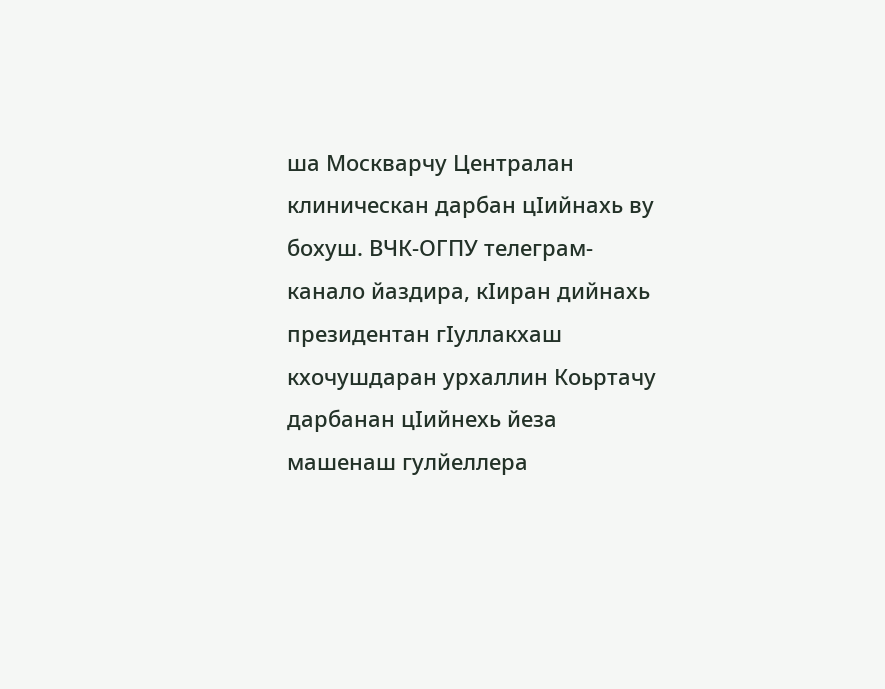ша Москварчу Централан клиническан дарбан цIийнахь ву бохуш. ВЧК-ОГПУ телеграм-канало йаздира, кIиран дийнахь президентан гIуллакхаш кхочушдаран урхаллин Коьртачу дарбанан цIийнехь йеза машенаш гулйеллера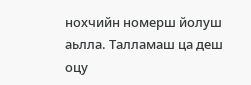нохчийн номерш йолуш аьлла. Талламаш ца деш оцу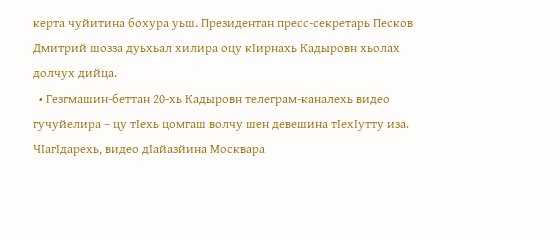керта чуйитина бохура уьш. Президентан пресс-секретарь Песков Дмитрий шозза дуьхьал хилира оцу кIирнахь Кадыровн хьолах долчух дийца.
  • Гезгмашин-беттан 20-хь Кадыровн телеграм-каналехь видео гучуйелира – цу тIехь цомгаш волчу шен девешина тIехIутту иза. ЧIагIдарехь, видео дIайазйина Москвара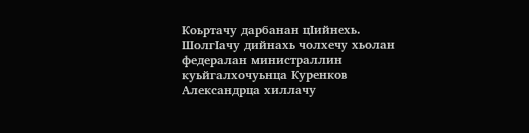Коьртачу дарбанан цIийнехь. ШолгIачу дийнахь чолхечу хьолан федералан министраллин куьйгалхочуьнца Куренков Александрца хиллачу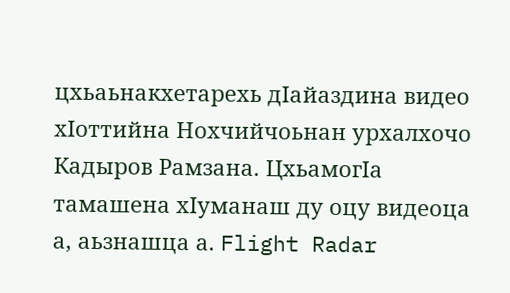цхьаьнакхетарехь дIайаздина видео хIоттийна Нохчийчоьнан урхалхочо Кадыров Рамзана. ЦхьамогIа тамашена хIуманаш ду оцу видеоца а, аьзнашца а. Flight Radar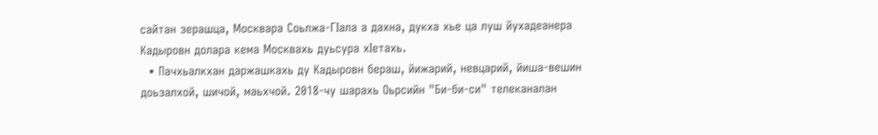сайтан зерашца, Москвара Соьлжа-ГIала а дахна, дукха хье ца луш йухадеанера Кадыровн долара кема Москвахь дуьсура хIетахь.
  • Пачхьалкхан даржашкахь ду Кадыровн бераш, йижарий, невцарий, йиша-вешин доьзалхой, шичой, маьхчой. 2018-чу шарахь Оьрсийн "Би-би-си" телеканалан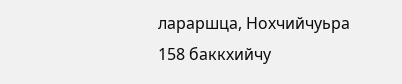лараршца, Нохчийчуьра 158 баккхийчу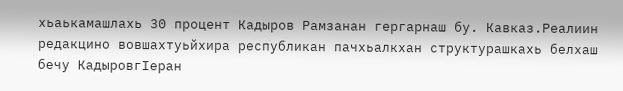хьаькамашлахь 30 процент Кадыров Рамзанан гергарнаш бу. Кавказ.Реалиин редакцино вовшахтуьйхира республикан пачхьалкхан структурашкахь белхаш бечу КадыровгIеран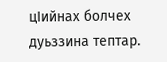цIийнах болчех дуьззина тептар.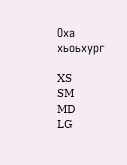Оха хьоьхург

XS
SM
MD
LG